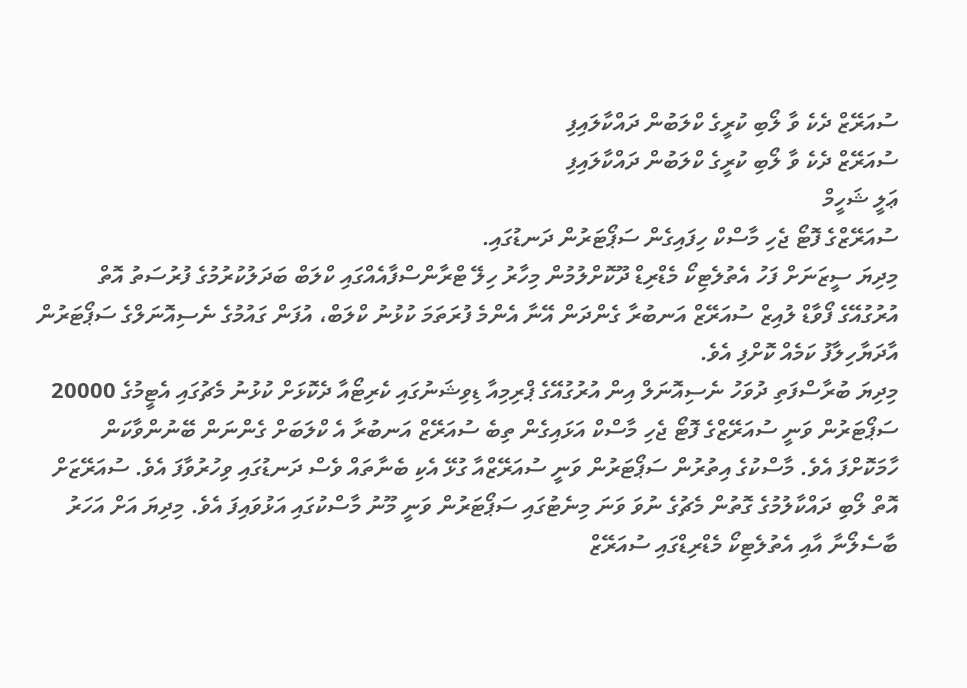ސުއަރޭޒް ދެކެ ވާ ލޯބި ކުރީގެ ކްލަބުން ދައްކާލައިފި
ސުއަރޭޒް ދެކެ ވާ ލޯބި ކުރީގެ ކްލަބުން ދައްކާލައިފި
ޢަލީ ޝަހީމް
ސުއަރޭޒްގެ ފޮޓޯ ޖެހި މާސްކް ހިފައިގެން ސަޕޯޓަރުން ދަނޑުގައި.
މިދިޔަ ސީޒަނަށް ފަހު އެތުލެޓިކޯ މެޑްރިޑް ދޫކޮށްލުމުން މިހާރު ހިލޭ ޓްރާންސްފާއެއްގައި ކްލަބް ބަދަލުކުރުމުގެ ފުރުސަތު އޮތް އުރުގުއޭގެ ފޯވާޑް ލުއިޒް ސުއަރޭޒް އަނބުރާ ގެންދަން އޭނާ އެންމެ ފުރަތަމަ ކުޅުނު ކްލަބް، އުފަން ގައުމުގެ ނެސިއޮނަލްގެ ސަޕޯޓަރުން އާދަޔާހިލާފު ކަމެއް ކޮށްފި އެވެ.
މިދިޔަ ބުރާސްފަތި ދުވަހު ނެސިއޮނަލް އިން އުރުގުއޭގެ ޕްރިމިއާ ޑިވިޝަނުގައި ކެރިޓޯއާ ދެކޮޅަށް ކުޅުނު މެޗުގައި އެޓީމުގެ 20000 ސަޕޯޓަރުން ވަނީ ސުއަރޭޒްގެ ފޮޓޯ ޖެހި މާސްކް އަޅައިގެން ތިބެ ސުއަރޭޒް އަނބުރާ އެ ކްލަބަށް ގެންނަން ބޭނުންވާކަން ހާމަކޮށްފަ އެވެ. މާސްކުގެ އިތުރުން ސަޕޯޓަރުން ވަނީ ސުއަރޭޒްއާ ގުޅޭ އެކި ބެނާތައް ވެސް ދަނޑުގައި ވިހުރުވާފަ އެވެ. ސުއަރޭޒަށް އޮތް ލޯބި ދައްކާލުމުގެ ގޮތުން މެޗުގެ ނުވަ ވަނަ މިނެޓުގައި ސަޕޯޓަރުން ވަނީ މޫނު މާސްކުގައި އަޅުވައިފަ އެވެ. މިދިޔަ އަށް އަހަރު ބާސެލޯނާ އާއި އެތުލެޓިކޯ މެޑްރިޑްގައި ސުއަރޭޒް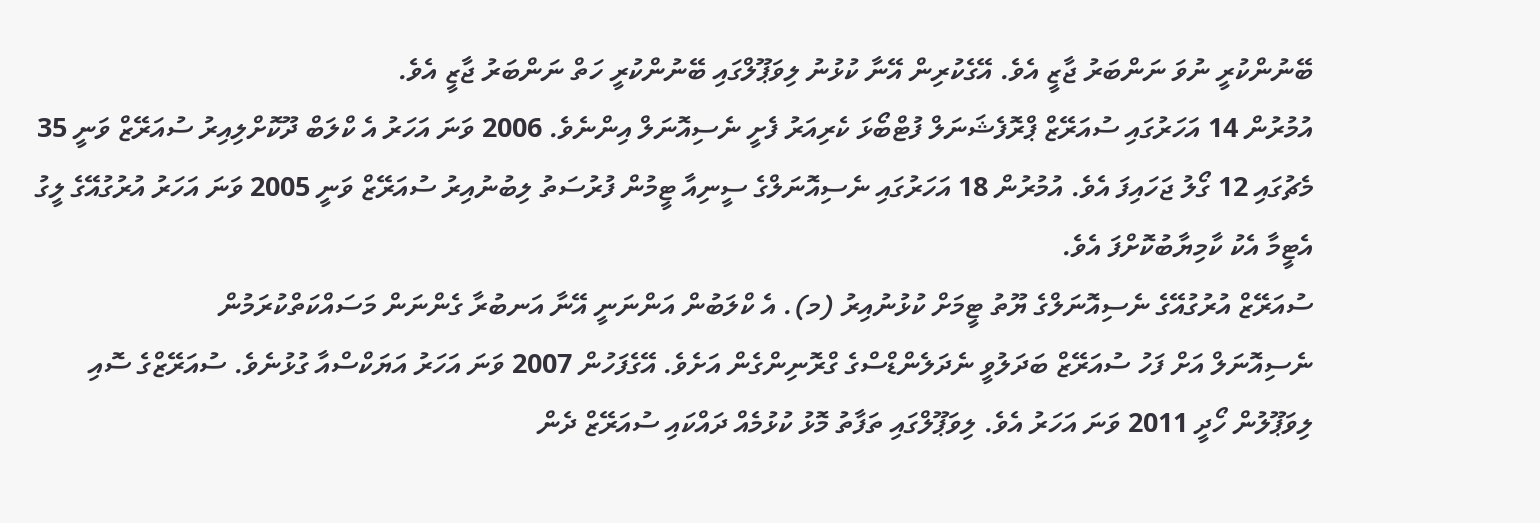ބޭނުންކުރީ ނުވަ ނަންބަރު ޖާޒީ އެވެ. އޭގެކުރިން އޭނާ ކުޅުނު ލިވަޕޫލްގައި ބޭނުންކުރީ ހަތް ނަންބަރު ޖާޒީ އެވެ.
އުމުރުން 14 އަހަރުގައި ސުއަރޭޒް ޕްރޮފެޝަނަލް ފުޓްބޯޅަ ކެރިއަރު ފެށީ ނެސިއޮނަލް އިންނެވެ. 2006 ވަނަ އަހަރު އެ ކްލަބް ދޫކޮށްލިއިރު ސުއަރޭޒް ވަނީ 35 މެޗުގައި 12 ގޯލު ޖަހައިފަ އެވެ. އުމުރުން 18 އަހަރުގައި ނެސިއޮނަލްގެ ސީނިއާ ޓީމުން ފުރުސަތު ލިބުނުއިރު ސުއަރޭޒް ވަނީ 2005 ވަނަ އަހަރު އުރުގުއޭގެ ލީގު އެޓީމާ އެކު ކާމިޔާބުކޮށްފަ އެވެ.
ސުއަރޭޒް އުރުގުއޭގެ ނެސިއޮނަލްގެ ޔޫތު ޓީމަށް ކުޅުނުއިރު (މ). އެ ކްލަބުން އަންނަނީ އޭނާ އަނބުރާ ގެންނަން މަސައްކަތްކުރަމުން
ނެސިއޮނަލް އަށް ފަހު ސުއަރޭޒް ބަދަލުވީ ނެދަލެންޑްސްގެ ގްރޮނިންގެން އަށެވެ. އޭގެފަހުން 2007 ވަނަ އަހަރު އަޔަކްސްއާ ގުޅުނެވެ. ސުއަރޭޒްގެ ސޮއި ލިވަޕޫލުން ހޯދީ 2011 ވަނަ އަހަރު އެވެ. ލިވަޕޫލްގައި ތަފާތު މޮޅު ކުޅުމެއް ދައްކައި ސުއަރޭޒް ދެން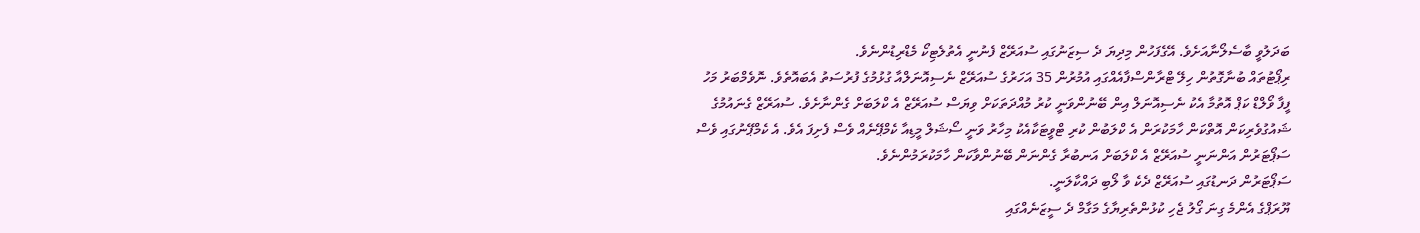ބަދަލުވީ ބާސެލޯނާއަށެވެ. އޭގެފަހުން މިދިޔަ ދެ ސިޒަނުގައި ސުއަރޭޒް ފެނުނީ އެތުލެޓިކޯ މެޑްރިޑުންނެވެ.
ރިޕޯޓުތައް ބުނާގޮތުން ހިލޭ ޓްރާންސްފާއެއްގައި އުމުރުން 35 އަހަރުގެ ސުއަރޭޒް ނެސިއޮނަލްއާ ގުޅުމުގެ ފުރުސަތު އެބައޮތެވެ. ނޮވެމްބަރު މަހު ފީފާ ވޯލްޑް ކަޕް އޮތުމާ އެކު ނެސިއޮނަލް އިން ބޭނުންވަނީ ކުރު މުއްދަތަކަށް ވިޔަސް ސުއަރޭޒް އެ ކްލަބަށް ގެންނާށެވެ. ސުއަރޭޒް ގެނައުމުގެ ޝައުގުވެރިކަން އޮތްކަން ހާމަކުރަން އެ ކްލަބުން ކުރި ޓްވީޓަކާއެކު މިހާރު ވަނީ ސޯޝަލް މީޑިއާ ކެމްޕޭނެއް ވެސް ފެށިފަ އެވެ. އެ ކެމްޕޭނުގައި ވެސް ސަޕޯޓަރުން އަންނަނީ ސުއަރޭޒް އެ ކްލަބަށް އަނބުރާ ގެންނަން ބޭނުންވާކަން ހާމަކުރަމުންނެވެ.
ސަޕޯޓަރުން ދަނޑުގައި ސުއަރޭޒް ދެކެ ވާ ލޯބި ދައްކާލަނީ.
ޔޫރަޕްގެ އެންމެ ގިނަ ގޯލު ޖެހި ކުޅުންތެރިޔާގެ މަގާމް ދެ ސީޒަނެއްގައި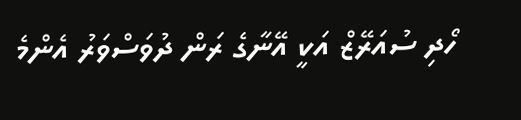ހޯދި ސުއަރޭޒް އަކީ އޭނާގެ ރަން ދުވަސްވަރު އެންމެ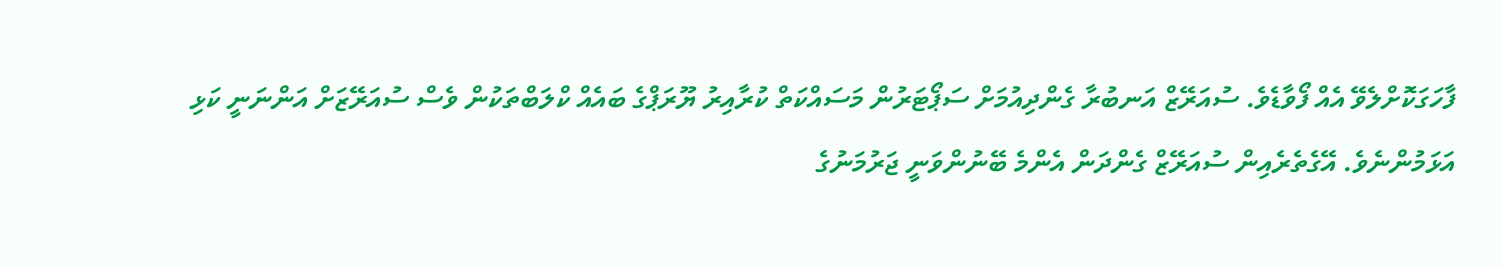ފާހަގަކޮށްލެވޭ އެއް ފޯވާޑެވެ. ސުއަރޭޒް އަނބުރާ ގެންދިއުމަށް ސަޕޯޓަރުން މަސައްކަތް ކުރާއިރު ޔޫރަޕްގެ ބައެއް ކްލަބްތަކުން ވެސް ސުއަރޭޒަށް އަންނަނީ ކަޅި އަޅަމުންނެވެ. އޭގެތެރެއިން ސުއަރޭޒް ގެންދަން އެންމެ ބޭނުންވަނީ ޖަރުމަނުގެ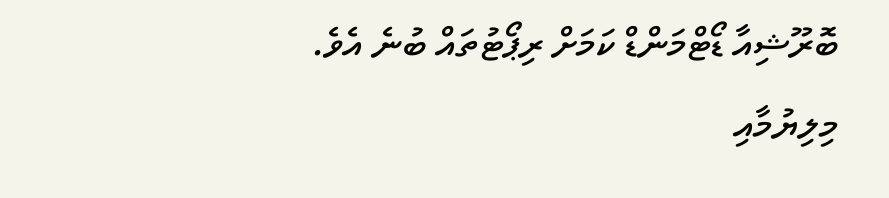ބޮރޫޝިއާ ޑޯޓްމަންޑް ކަމަށް ރިޕޯޓުތައް ބުނެ އެވެ.
މިލިޔުމާއި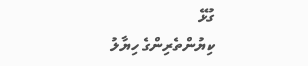ގުޅޭ
ކިޔުންތެރިންގެ ހިޔާލު